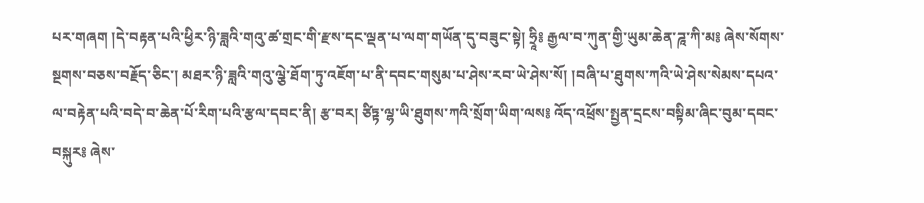པར་གཞག །དེ་བརྟན་པའི་ཕྱིར་ཉི་ཟླའི་གའུ་ཚ་གྲང་གི་རྫས་དང་ལྡན་པ་ལག་གཡོན་དུ་བཟུང་སྟེ། ཧྲཱི༔ རྒྱལ་བ་ཀུན་གྱི་ཡུམ་ཆེན་ཌཱ་ཀི་མ༔ ཞེས་སོགས་སྔགས་བཅས་བརྗོད་ཅིང་། མཐར་ཉི་ཟླའི་གའུ་ལྕེ་ཐོག་ཏུ་འཇོག་པ་ནི་དབང་གསུམ་པ་ཤེས་རབ་ཡེ་ཤེས་སོ། །བཞི་པ་ཐུགས་ཀའི་ཡེ་ཤེས་སེམས་དཔའ་ལ་བརྟེན་པའི་བདེ་བ་ཆེན་པོ་རིག་པའི་རྩལ་དབང་ནི། རྩ་བར། ཙིཏྟ་ལྷ་ཡི་ཐུགས་ཀའི་སྲོག་ཡིག་ལས༔ འོད་འཕྲོས་སྤྱན་དྲངས་བསྟིམ་ཞིང་བུམ་དབང་བསྐུར༔ ཞེས་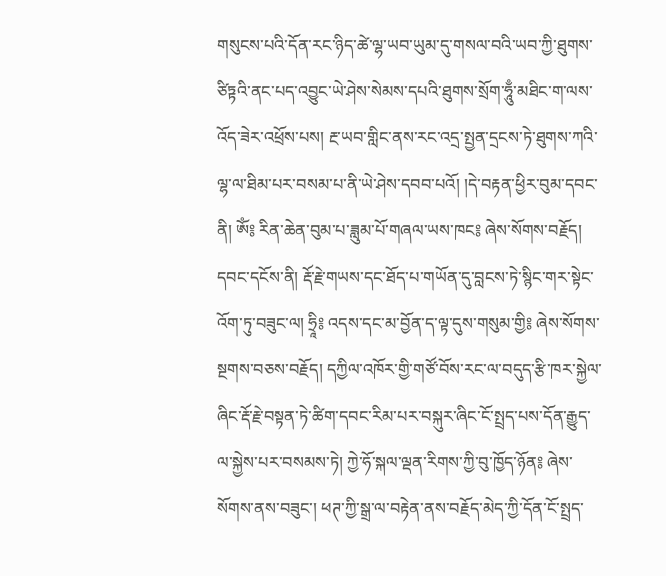གསུངས་པའི་དོན་རང་ཉིད་ཚེ་ལྷ་ཡབ་ཡུམ་དུ་གསལ་བའི་ཡབ་ཀྱི་ཐུགས་ཙིཏྟའི་ནང་པད་འབྱུང་ཡེ་ཤེས་སེམས་དཔའི་ཐུགས་སྲོག་ཧཱུྃ་མཐིང་ག་ལས་འོད་ཟེར་འཕྲོས་པས། རྔ་ཡབ་གླིང་ནས་རང་འདྲ་སྤྱན་དྲངས་ཏེ་ཐུགས་ཀའི་ལྷ་ལ་ཐིམ་པར་བསམ་པ་ནི་ཡེ་ཤེས་དབབ་པའོ། །དེ་བརྟན་ཕྱིར་བུམ་དབང་ནི། ཨོཾ༔ རིན་ཆེན་བུམ་པ་ཟླུམ་པོ་གཞལ་ཡས་ཁང༔ ཞེས་སོགས་བརྗོད། དབང་དངོས་ནི། རྡོ་རྗེ་གཡས་དང་ཐོད་པ་གཡོན་དུ་བླངས་ཏེ་སྙིང་གར་སྟེང་འོག་ཏུ་བཟུང་ལ། ཧྲཱི༔ འདས་དང་མ་བྱོན་ད་ལྟ་དུས་གསུམ་གྱི༔ ཞེས་སོགས་སྔགས་བཅས་བརྗོད། དཀྱིལ་འཁོར་གྱི་གཙོ་བོས་རང་ལ་བདུད་རྩི་ཁར་སྐྱེལ་ཞིང་རྡོ་རྗེ་བསྟན་ཏེ་ཚིག་དབང་རིམ་པར་བསྐུར་ཞིང་ངོ་སྤྲད་པས་དོན་རྒྱུད་ལ་སྐྱེས་པར་བསམས་ཏེ། ཀྱེ་ཧོ་སྐལ་ལྡན་རིགས་ཀྱི་བུ་ཁྱོད་ཉོན༔ ཞེས་སོགས་ནས་བཟུང་། ཕཊ་ཀྱི་སྒྲ་ལ་བརྟེན་ནས་བརྗོད་མེད་ཀྱི་དོན་ངོ་སྤྲད་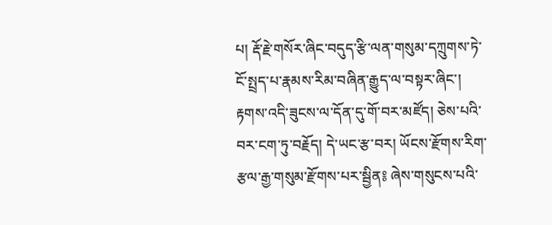པ། རྡོ་རྗེ་གསོར་ཞིང་བདུད་རྩི་ལན་གསུམ་དཀྲུགས་ཏེ་ངོ་སྤྲད་པ་རྣམས་རིམ་བཞིན་རྒྱུད་ལ་བསྟར་ཞིང་། རྟགས་འདི་ཟུངས་ལ་དོན་དུ་གོ་བར་མཛོད། ཅེས་པའི་བར་ངག་ཏུ་བརྗོད། དེ་ཡང་རྩ་བར། ཡོངས་རྫོགས་རིག་རྩལ་རྒྱ་གསུམ་རྫོགས་པར་སྦྱིན༔ ཞེས་གསུངས་པའི་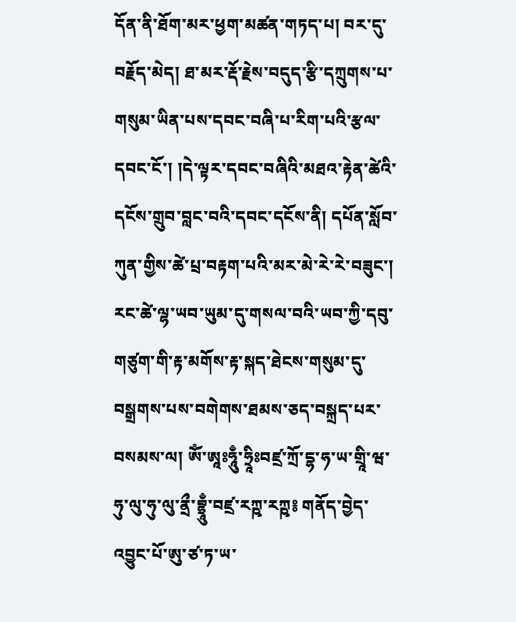དོན་ནི་ཐོག་མར་ཕྱག་མཚན་གཏད་པ། བར་དུ་བརྗོད་མེད། ཐ་མར་རྡོ་རྗེས་བདུད་རྩི་དཀྲུགས་པ་གསུམ་ཡིན་པས་དབང་བཞི་པ་རིག་པའི་རྩལ་དབང་ངོ་། །དེ་ལྟར་དབང་བཞིའི་མཐའ་རྟེན་ཚེའི་དངོས་གྲུབ་བླང་བའི་དབང་དངོས་ནི། དཔོན་སློབ་ཀུན་གྱིས་ཚེ་པྲ་བརྟག་པའི་མར་མེ་རེ་རེ་བཟུང་། རང་ཚེ་ལྷ་ཡབ་ཡུམ་དུ་གསལ་བའི་ཡབ་ཀྱི་དབུ་གཙུག་གི་རྟ་མགོས་རྟ་སྐད་ཐེངས་གསུམ་དུ་བསྒྲགས་པས་བགེགས་ཐམས་ཅད་བསྐྲད་པར་བསམས་ལ། ཨོཾ་ཨཱཿཧཱུྃ་ཧྲཱིཿབཛྲ་ཀྲོ་དྷ་ཧ་ཡ་གྲཱི་ཝ་ཧུ་ལུ་ཧུ་ལུ་ནྲྀ་བྷྲཱུྃ་བཛྲ་རཀྵ་རཀྵ༔ གནོད་བྱེད་འབྱུང་པོ་ཨུ་ཙ་ཏ་ཡ་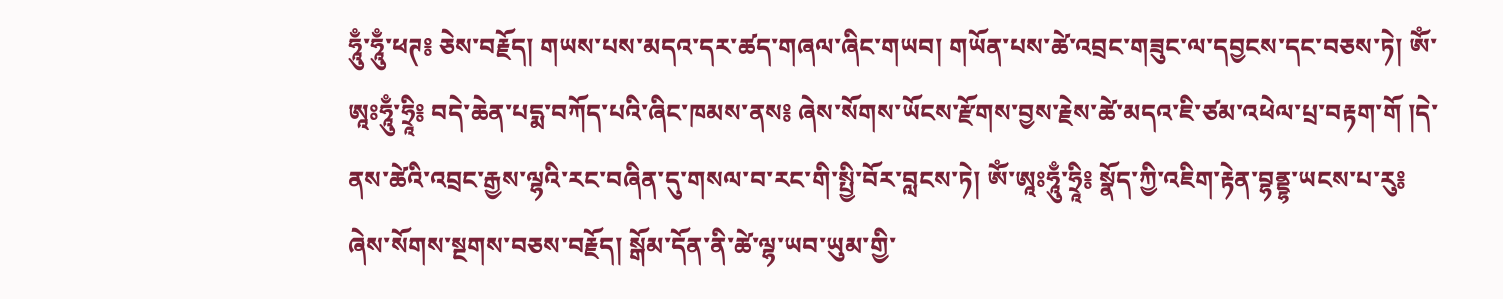ཧཱུྃ་ཧཱུྃ་ཕཊ༔ ཅེས་བརྗོད། གཡས་པས་མདའ་དར་ཚད་གཞལ་ཞིང་གཡབ། གཡོན་པས་ཚེ་འབྲང་གཟུང་ལ་དབྱངས་དང་བཅས་ཏེ། ཨོཾ་ཨཱཿཧཱུྃ་ཧྲཱི༔ བདེ་ཆེན་པདྨ་བཀོད་པའི་ཞིང་ཁམས་ནས༔ ཞེས་སོགས་ཡོངས་རྫོགས་བྱས་རྗེས་ཚེ་མདའ་ཇི་ཙམ་འཕེལ་པྲ་བརྟག་གོ །དེ་ནས་ཚེའི་འབྲང་རྒྱས་ལྷའི་རང་བཞིན་དུ་གསལ་བ་རང་གི་སྤྱི་བོར་བླངས་ཏེ། ཨོཾ་ཨཱཿཧཱུྃ་ཧྲཱི༔ སྣོད་ཀྱི་འཇིག་རྟེན་བྷནྡྷ་ཡངས་པ་རུ༔ ཞེས་སོགས་སྔགས་བཅས་བརྗོད། སྒོམ་དོན་ནི་ཚེ་ལྷ་ཡབ་ཡུམ་གྱི་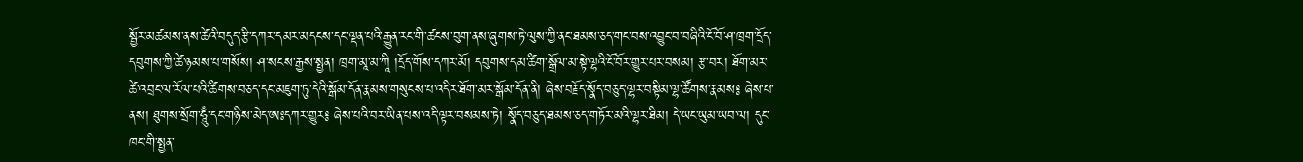སྦྱོར་མཚམས་ནས་ཚེའི་བདུད་རྩི་དཀར་དམར་མདངས་དང་ལྡན་པའི་རྒྱུན་རང་གི་ཚངས་བུག་ནས་ཞུགས་ཏེ་ལུས་ཀྱི་ནང་ཐམས་ཅད་གང་བས་འབྱུང་བ་བཞིའི་ངོ་བོ་ཤ་ཁྲག་དྲོད་དབུགས་ཀྱི་ཚེ་ཉམས་པ་གསོས། ཤ་སངས་རྒྱས་སྤྱན། ཁྲག་མཱ་མ་ཀཱི །དྲོད་གོས་དཀར་མོ། དབུགས་དམ་ཚིག་སྒྲོལ་མ་སྟེ་ལྷའི་ངོ་བོར་གྱུར་པར་བསམ། རྩ་བར། ཐོག་མར་ཚེ་འབྲང་ལ་རོལ་པའི་ཚིགས་བཅད་དང་མཇུག་ཏུ་དེའི་སྒོམ་དོན་རྣམས་གསུངས་པ་འདིར་ཐོག་མར་སྒོམ་དོན་ནི། ཞེས་བརྗོད་སྣོད་བཅུད་ལྷར་བསྟིམ་ལྷ་ཚོགས་རྣམས༔ ཞེས་པ་ནས། ཐུགས་སྲོག་ཧཱུྃ་དང་གཉིས་མེད་ཨཿདཀར་གྱུར༔ ཞེས་པའི་བར་ཡིན་པས་འདི་ལྟར་བསམས་ཏེ། སྣོད་བཅུད་ཐམས་ཅད་གཏོར་མའི་ལྷར་ཐིམ། དེ་ཡང་ཡུམ་ཡབ་ལ། དུང་ཁང་གི་སྤྱན་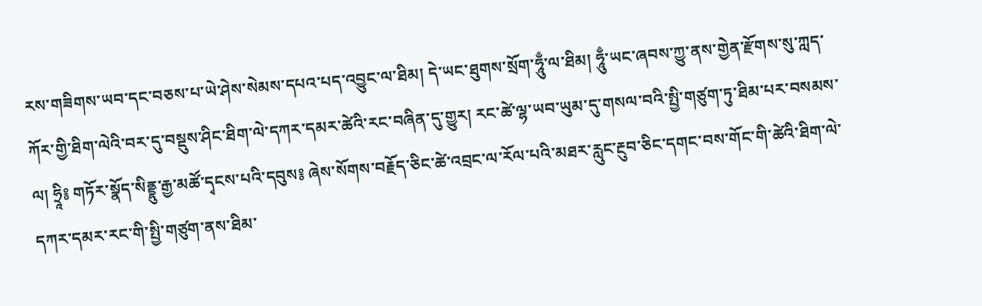རས་གཟིགས་ཡབ་དང་བཅས་པ་ཡེ་ཤེས་སེམས་དཔའ་པད་འབྱུང་ལ་ཐིམ། དེ་ཡང་ཐུགས་སྲོག་ཧཱུྃ་ལ་ཐིམ། ཧཱུྃ་ཡང་ཞབས་ཀྱུ་ནས་གྱེན་རྫོགས་སུ་ཀླད་ཀོར་གྱི་ཐིག་ལེའི་བར་དུ་བསྡུས་ཤིང་ཐིག་ལེ་དཀར་དམར་ཚེའི་རང་བཞིན་དུ་གྱུར། རང་ཚེ་ལྷ་ཡབ་ཡུམ་དུ་གསལ་བའི་སྤྱི་གཙུག་ཏུ་ཐིམ་པར་བསམས་ལ། ཧྲཱི༔ གཏོར་སྣོད་སིནྡྷུ་རྒྱ་མཚོ་དྭངས་པའི་དབུས༔ ཞེས་སོགས་བརྗོད་ཅིང་ཚེ་འབྲང་ལ་རོལ་པའི་མཐར་རླུང་རྔུབ་ཅིང་དགང་བས་གོང་གི་ཚེའི་ཐིག་ལེ་དཀར་དམར་རང་གི་སྤྱི་གཙུག་ནས་ཐིམ་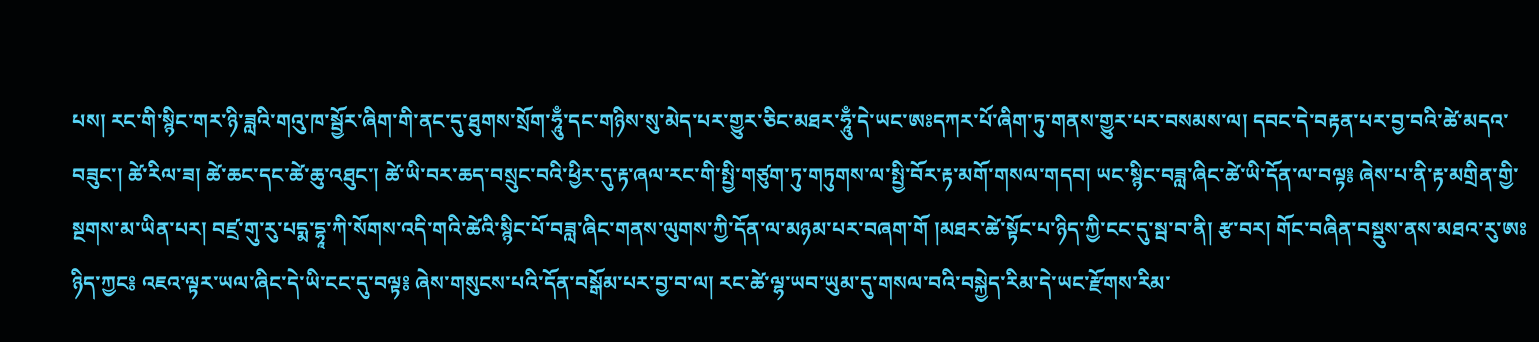པས། རང་གི་སྙིང་གར་ཉི་ཟླའི་གའུ་ཁ་སྦྱོར་ཞིག་གི་ནང་དུ་ཐུགས་སྲོག་ཧཱུྃ་དང་གཉིས་སུ་མེད་པར་གྱུར་ཅིང་མཐར་ཧཱུྃ་དེ་ཡང་ཨཿདཀར་པོ་ཞིག་ཏུ་གནས་གྱུར་པར་བསམས་ལ། དབང་དེ་བརྟན་པར་བྱ་བའི་ཚེ་མདའ་བཟུང་། ཚེ་རིལ་ཟ། ཚེ་ཆང་དང་ཚེ་ཆུ་འཐུང་། ཚེ་ཡི་བར་ཆད་བསྲུང་བའི་ཕྱིར་དུ་རྟ་ཞལ་རང་གི་སྤྱི་གཙུག་ཏུ་གཏུགས་ལ་སྤྱི་བོར་རྟ་མགོ་གསལ་གདབ། ཡང་སྙིང་བཟླ་ཞིང་ཚེ་ཡི་དོན་ལ་བལྟ༔ ཞེས་པ་ནི་རྟ་མགྲིན་གྱི་སྔགས་མ་ཡིན་པར། བཛྲ་གུ་རུ་པདྨ་དྷཱ་ཀི་སོགས་འདི་གའི་ཚེའི་སྙིང་པོ་བཟླ་ཞིང་གནས་ལུགས་ཀྱི་དོན་ལ་མཉམ་པར་བཞག་གོ །མཐར་ཚེ་སྟོང་པ་ཉིད་ཀྱི་ངང་དུ་སྦ་བ་ནི། རྩ་བར། གོང་བཞིན་བསྡུས་ནས་མཐའ་རུ་ཨཿཉིད་ཀྱང༔ འཇའ་ལྟར་ཡལ་ཞིང་དེ་ཡི་ངང་དུ་བལྟ༔ ཞེས་གསུངས་པའི་དོན་བསྒོམ་པར་བྱ་བ་ལ། རང་ཚེ་ལྷ་ཡབ་ཡུམ་དུ་གསལ་བའི་བསྐྱེད་རིམ་དེ་ཡང་རྫོགས་རིམ་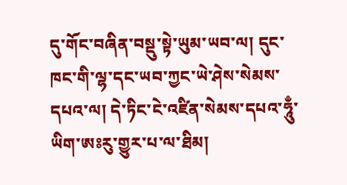དུ་གོང་བཞིན་བསྡུ་སྟེ་ཡུམ་ཡབ་ལ། དུང་ཁང་གི་ལྷ་དང་ཡབ་ཀྱང་ཡེ་ཤེས་སེམས་དཔའ་ལ། དེ་ཏིང་ངེ་འཛིན་སེམས་དཔའ་ཧཱུྃ་ཡིག་ཨཿརུ་གྱུར་པ་ལ་ཐིམ།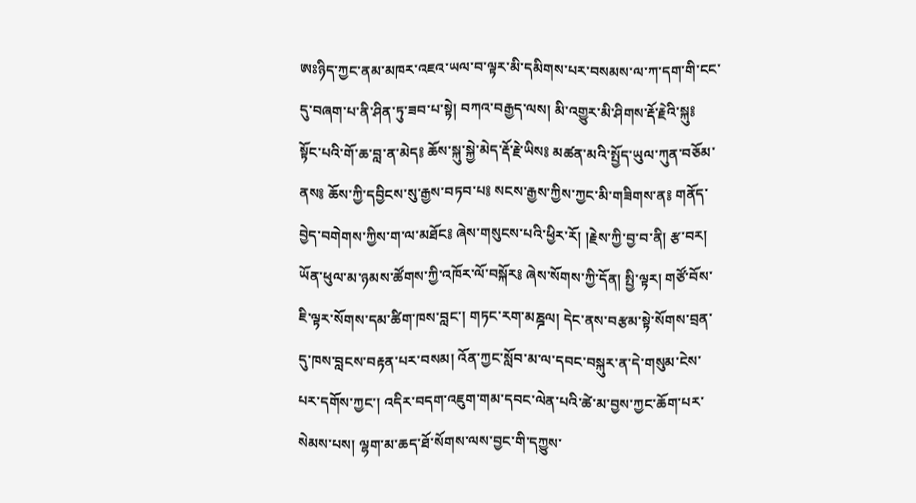ཨཿཉིད་ཀྱང་ནམ་མཁར་འཇའ་ཡལ་བ་ལྟར་མི་དམིགས་པར་བསམས་ལ་ཀ་དག་གི་ངང་དུ་བཞག་པ་ནི་ཤིན་ཏུ་ཟབ་པ་སྟེ། བཀའ་བརྒྱད་ལས། མི་འགྱུར་མི་ཤིགས་རྡོ་རྗེའི་སྐུ༔ སྟོང་པའི་གོ་ཆ་བླ་ན་མེད༔ ཆོས་སྐུ་སྐྱེ་མེད་རྡོ་རྗེ་ཡིས༔ མཚན་མའི་སྤྱོད་ཡུལ་ཀུན་བཅོམ་ནས༔ ཆོས་ཀྱི་དབྱིངས་སུ་རྒྱས་བཏབ་པ༔ སངས་རྒྱས་ཀྱིས་ཀྱང་མི་གཟིགས་ན༔ གནོད་བྱེད་བགེགས་ཀྱིས་ག་ལ་མཐོང༔ ཞེས་གསུངས་པའི་ཕྱིར་རོ། །རྗེས་ཀྱི་བྱ་བ་ནི། རྩ་བར། ཡོན་ཕུལ་མ་ཉམས་ཚོགས་ཀྱི་འཁོར་ལོ་བསྐོར༔ ཞེས་སོགས་ཀྱི་དོན། སྤྱི་ལྟར། གཙོ་བོས་ཇི་ལྟར་སོགས་དམ་ཚིག་ཁས་བླང་། གཏང་རག་མཎྜལ། དེང་ནས་བརྩམ་སྟེ་སོགས་བྲན་དུ་ཁས་བླངས་བརྟན་པར་བསམ། འོན་ཀྱང་སློབ་མ་ལ་དབང་བསྐུར་ན་དེ་གསུམ་ངེས་པར་དགོས་ཀྱང་། འདིར་བདག་འཇུག་གམ་དབང་ལེན་པའི་ཚེ་མ་བྱས་ཀྱང་ཆོག་པར་སེམས་པས། ལྷག་མ་ཆད་ཐོ་སོགས་ལས་བྱང་གི་དཀྱུས་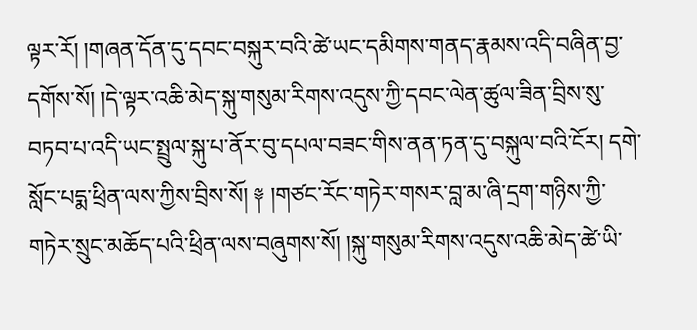ལྟར་རོ། །གཞན་དོན་དུ་དབང་བསྐུར་བའི་ཚེ་ཡང་དམིགས་གནད་རྣམས་འདི་བཞིན་བྱ་དགོས་སོ། །དེ་ལྟར་འཆི་མེད་སྐུ་གསུམ་རིགས་འདུས་ཀྱི་དབང་ལེན་ཚུལ་ཟིན་བྲིས་སུ་བཏབ་པ་འདི་ཡང་སྤྲུལ་སྐུ་པ་ནོར་བུ་དཔལ་བཟང་གིས་ནན་ཏན་དུ་བསྐུལ་བའི་ངོར། དགེ་སློང་པདྨ་ཕྲིན་ལས་ཀྱིས་བྲིས་སོ། ༈ །གཙང་རོང་གཏེར་གསར་བླ་མ་ཞི་དྲག་གཉིས་ཀྱི་གཏེར་སྲུང་མཆོད་པའི་ཕྲིན་ལས་བཞུགས་སོ། །སྐུ་གསུམ་རིགས་འདུས་འཆི་མེད་ཚེ་ཡི་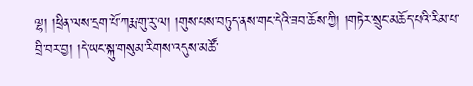ལྷ། །ཕྲིན་ལས་དྲག་པོ་ཀརྨ་གུ་རུ་ལ། །གུས་པས་བཏུད་ནས་གང་དེའི་ཟབ་ཆོས་ཀྱི། །གཏེར་སྲུང་མཆོད་པའི་རིམ་པ་བྲི་བར་བྱ། །དེ་ཡང་སྐུ་གསུམ་རིགས་འདུས་མཚོ་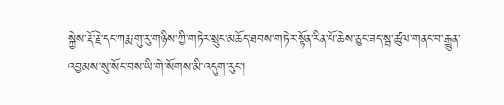སྐྱེས་རྡོ་རྗེ་དང་ཀརྨ་གུ་རུ་གཉིས་ཀྱི་གཏེར་སྲུང་མཆོད་ཐབས་གཏེར་སྟོན་རིན་པོ་ཆེས་ཅུང་ཟད་སྦ་ཚུལ་གནང་བ་རྒྱུན་འབྱམས་སུ་སོང་བས་ཡི་གེ་སོགས་མི་འདུག་རུང་།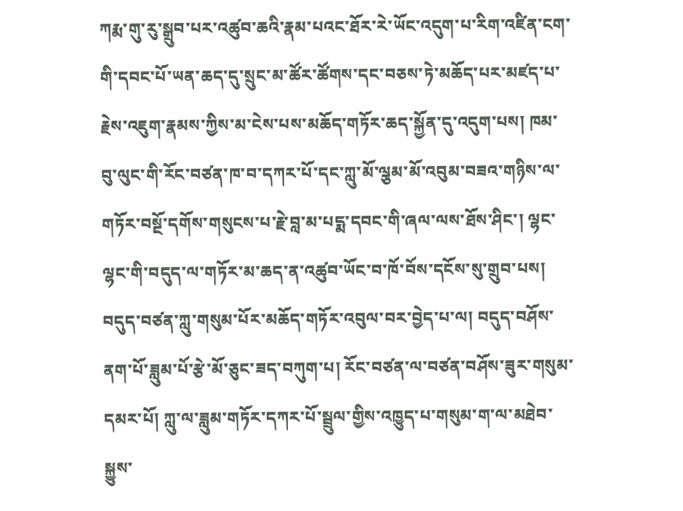ཀརྨ་གུ་རུ་སྒྲུབ་པར་འཚུབ་ཆའི་རྣམ་པའང་ཐོར་རེ་ཡོང་འདུག་པ་རིག་འཛིན་ངག་གི་དབང་པོ་ཡན་ཆད་དུ་སྲུང་མ་ཚོར་ཚོགས་དང་བཅས་ཏེ་མཆོད་པར་མཛད་པ་རྗེས་འཇུག་རྣམས་ཀྱིས་མ་ངེས་པས་མཆོད་གཏོར་ཆད་སྐྱོན་དུ་འདུག་པས། ཁམ་བུ་ལུང་གི་རོང་བཙན་ཁ་བ་དཀར་པོ་དང་ཀླུ་མོ་ལྕམ་མོ་འབུམ་བཟའ་གཉིས་ལ་གཏོར་བསྔོ་དགོས་གསུངས་པ་རྗེ་བླ་མ་པདྨ་དབང་གི་ཞལ་ལས་ཐོས་ཤིང་། ལྷང་ལྷང་གི་བདུད་ལ་གཏོར་མ་ཆད་ན་འཚུབ་ཡོང་བ་ཁོ་བོས་དངོས་སུ་གྲུབ་པས། བདུད་བཙན་ཀླུ་གསུམ་པོར་མཆོད་གཏོར་འབུལ་བར་བྱེད་པ་ལ། བདུད་བཤོས་ནག་པོ་ཟླུམ་པོ་རྩེ་མོ་ཅུང་ཟད་བཀུག་པ། རོང་བཙན་ལ་བཙན་བཤོས་ཟུར་གསུམ་དམར་པོ། ཀླུ་ལ་ཟླུམ་གཏོར་དཀར་པོ་སྦྲུལ་གྱིས་འཁྱུད་པ་གསུམ་ག་ལ་མཐེབ་སྐྱུས་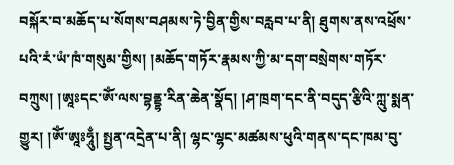བསྐོར་བ་མཆོད་པ་སོགས་བཤམས་ཏེ་བྱིན་གྱིས་བརླབ་པ་ནི། ཐུགས་ནས་འཕྲོས་པའི་རཾ་ཡཾ་ཁཾ་གསུམ་གྱིས། །མཆོད་གཏོར་རྣམས་ཀྱི་མ་དག་བསྲེགས་གཏོར་བཀྲུས། །ཨཱཿདང་ཨོཾ་ལས་བྷནྡྷ་རིན་ཆེན་སྣོད། །ཤ་ཁྲག་དང་ནི་བདུད་རྩིའི་ཀླུ་སྨན་གྱུར། །ཨོཾ་ཨཱཿཧཱུྃ། སྤྱན་འདྲེན་པ་ནི། ལྷང་ལྷང་མཚམས་ཕུའི་གནས་དང་ཁམ་བུ་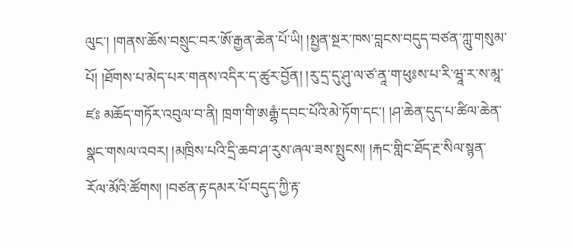ལུང་། །གནས་ཆོས་བསྲུང་བར་ཨོ་རྒྱན་ཆེན་པོ་ཡི། །སྤྱན་སྔར་ཁས་བླངས་བདུད་བཙན་ཀླུ་གསུམ་པོ། །ཐོགས་པ་མེད་པར་གནས་འདིར་ད་ཚུར་བྱོན། །རུ་དྲ་དུ་ཤུ་ལ་ཙ་ནཱ་ག་ཕུཿས་པ་རི་ཝཱ་ར་ས་མཱ་ཛཿ མཆོད་གཏོར་འབུལ་བ་ནི། ཁྲག་གི་ཨརྒྷཾ་དབང་པོའི་མེ་ཏོག་དང་། །ཤ་ཆེན་དུད་པ་ཚིལ་ཆེན་སྣང་གསལ་འབར། །མཁྲིས་པའི་དྲི་ཆབ་ཤ་རུས་ཞལ་ཟས་སྤུངས། །རྐང་གླིང་ཐོད་རྔ་སིལ་སྙན་རོལ་མོའི་ཚོགས། །བཙན་རྟ་དམར་པོ་བདུད་ཀྱི་རྟ་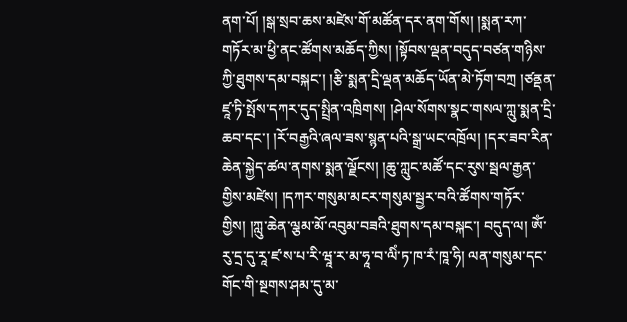ནག་པོ། །སྒ་སྲབ་ཆས་མཛེས་གོ་མཚོན་དར་ནག་གོས། །སྨན་རཀ་གཏོར་མ་ཕྱི་ནང་ཚོགས་མཆོད་ཀྱིས། །སྟོབས་ལྡན་བདུད་བཙན་གཉིས་ཀྱི་ཐུགས་དམ་བསྐང་། །རྩི་སྨན་དྲི་ལྡན་མཆོད་ཡོན་མེ་ཏོག་བཀྲ །ཙནྡན་ཛཱ་ཏི་སྤོས་དཀར་དུད་སྤྲིན་འཁྲིགས། །ཤེལ་སོགས་སྣང་གསལ་ཀླུ་སྨན་དྲི་ཆབ་དང་། །རོ་བརྒྱའི་ཞལ་ཟས་སྙན་པའི་སྒྲ་ཡང་འཁྲོལ། །དར་ཟབ་རིན་ཆེན་སྐྱེད་ཚལ་ནགས་སྨན་ལྗོངས། །ཆུ་ཀླུང་མཚོ་དང་རུས་སྦལ་རྒྱན་གྱིས་མཛེས། །དཀར་གསུམ་མངར་གསུམ་སྦྱར་བའི་ཚོགས་གཏོར་གྱིས། །ཀླུ་ཆེན་ལྕམ་མོ་འབུམ་བཟའི་ཐུགས་དམ་བསྐང་། བདུད་ལ། ཨོཾ་རུ་དྲ་དུ་རཱ་ཛ་ས་པ་རི་ཝཱ་ར་མ་ཧཱ་བ་ལིཾ་ཏ་ཁ་རཾ་ཁཱ་ཧི། ལན་གསུམ་དང་གོང་གི་སྔགས་ཤམ་དུ་མ་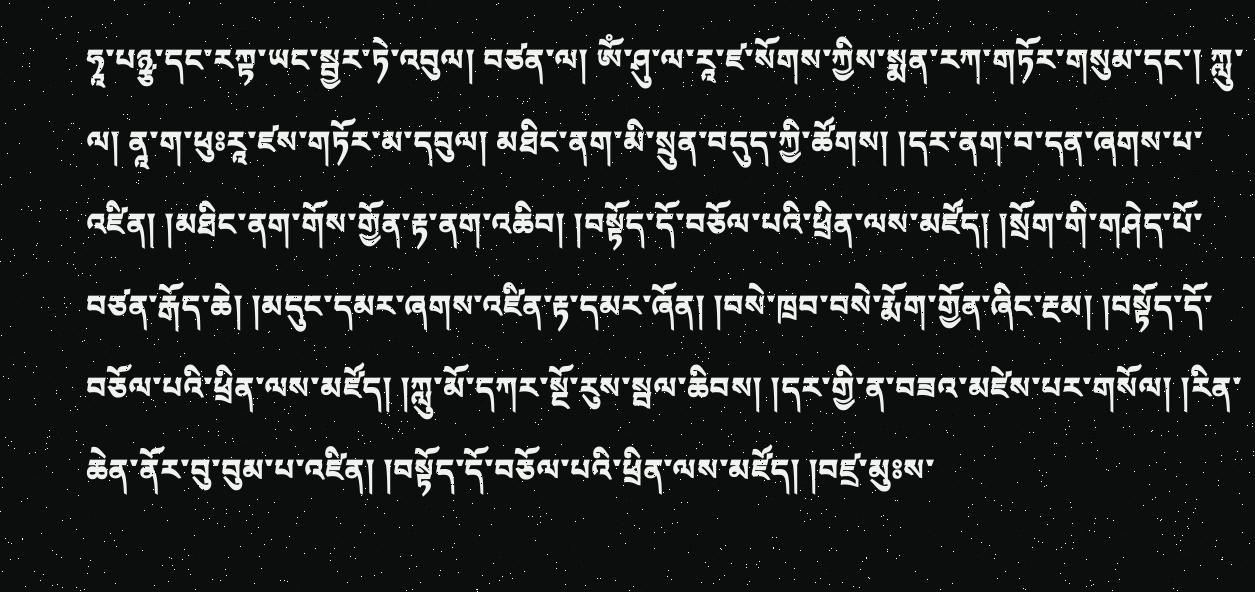ཧཱ་པཉྩ་དང་རཀྟ་ཡང་སྦྱར་ཏེ་འབུལ། བཙན་ལ། ཨོཾ་ཤུ་ལ་རཱ་ཛ་སོགས་ཀྱིས་སྨན་རཀ་གཏོར་གསུམ་དང་། ཀླུ་ལ། ནཱ་ག་ཕུཿརཱ་ཛས་གཏོར་མ་དབུལ། མཐིང་ནག་མི་སྲུན་བདུད་ཀྱི་ཚོགས། །དར་ནག་བ་དན་ཞགས་པ་འཛིན། །མཐིང་ནག་གོས་གྱོན་རྟ་ནག་འཆིབ། །བསྟོད་དོ་བཅོལ་པའི་ཕྲིན་ལས་མཛོད། །སྲོག་གི་གཤེད་པོ་བཙན་རྒོད་ཆེ། །མདུང་དམར་ཞགས་འཛིན་རྟ་དམར་ཞོན། །བསེ་ཁྲབ་བསེ་རྨོག་གྱོན་ཞིང་རྔམ། །བསྟོད་དོ་བཅོལ་པའི་ཕྲིན་ལས་མཛོད། །ཀླུ་མོ་དཀར་སྔོ་རུས་སྦལ་ཆིབས། །དར་གྱི་ན་བཟའ་མཛེས་པར་གསོལ། །རིན་ཆེན་ནོར་བུ་བུམ་པ་འཛིན། །བསྟོད་དོ་བཅོལ་པའི་ཕྲིན་ལས་མཛོད། །བཛྲ་མུཿས་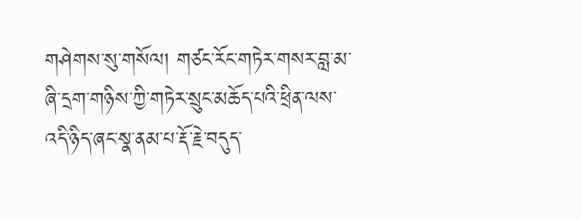གཤེགས་སུ་གསོལ། གཙང་རོང་གཏེར་གསར་བླ་མ་ཞི་དྲག་གཉིས་ཀྱི་གཏེར་སྲུང་མཆོད་པའི་ཕྲིན་ལས་འདི་ཉིད་ཞང་སྣ་ནམ་པ་རྡོ་རྗེ་བདུད་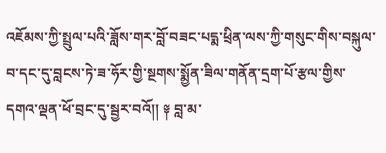འཇོམས་ཀྱི་སྤྲུལ་པའི་ཟློས་གར་བློ་བཟང་པདྨ་ཕྲིན་ལས་ཀྱི་གསུང་གིས་བསྐུལ་བ་དང་དུ་བླངས་ཏེ་ཟ་ཧོར་གྱི་སྔགས་སྨྱོན་ཟིལ་གནོན་དྲག་པོ་རྩལ་གྱིས་དགའ་ལྡན་ཕོ་བྲང་དུ་སྦྱར་བའོ།། ༈ བླ་མ་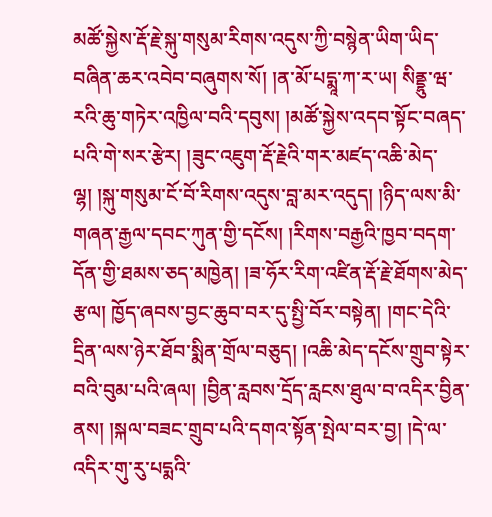མཚོ་སྐྱེས་རྡོ་རྗེ་སྐུ་གསུམ་རིགས་འདུས་ཀྱི་བསྙེན་ཡིག་ཡིད་བཞིན་ཆར་འབེབ་བཞུགས་སོ། །ན་མོ་པདྨཱ་ཀ་ར་ཡ། སིནྡྷུ་ཝ་རའི་ཆུ་གཏེར་འཁྱིལ་བའི་དབུས། །མཚོ་སྐྱེས་འདབ་སྟོང་བཞད་པའི་གེ་སར་རྩེར། །ཟུང་འཇུག་རྡོ་རྗེའི་གར་མཛད་འཆི་མེད་ལྷ། །སྐུ་གསུམ་ངོ་བོ་རིགས་འདུས་བླ་མར་འདུད། །ཉིད་ལས་མི་གཞན་རྒྱལ་དབང་ཀུན་གྱི་དངོས། །རིགས་བརྒྱའི་ཁྱབ་བདག་དོན་གྱི་ཐམས་ཅད་མཁྱེན། །ཟ་ཧོར་རིག་འཛིན་རྡོ་རྗེ་ཐོགས་མེད་རྩལ། ཁྱོད་ཞབས་བྱང་ཆུབ་བར་དུ་སྤྱི་བོར་བསྟེན། །གང་དེའི་དྲིན་ལས་ཉེར་ཐོབ་སྨིན་གྲོལ་བཅུད། །འཆི་མེད་དངོས་གྲུབ་སྟེར་བའི་བུམ་པའི་ཞལ། །བྱིན་རླབས་དྲོད་རླངས་ཐུལ་བ་འདིར་བྱིན་ནས། །སྐལ་བཟང་གྲུབ་པའི་དགའ་སྟོན་སྤེལ་བར་བྱ། །དེ་ལ་འདིར་གུ་རུ་པདྨའི་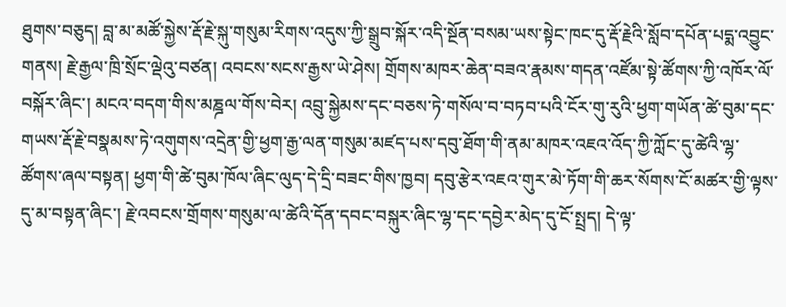ཐུགས་བཅུད། བླ་མ་མཚོ་སྐྱེས་རྡོ་རྗེ་སྐུ་གསུམ་རིགས་འདུས་ཀྱི་སྒྲུབ་སྐོར་འདི་སྔོན་བསམ་ཡས་སྟེང་ཁང་དུ་རྡོ་རྗེའི་སློབ་དཔོན་པདྨ་འབྱུང་གནས། རྗེ་རྒྱལ་ཁྲི་སྲོང་ལྡེའུ་བཙན། འབངས་སངས་རྒྱས་ཡེ་ཤེས། གྲོགས་མཁར་ཆེན་བཟའ་རྣམས་གདན་འཛོམ་སྟེ་ཚོགས་ཀྱི་འཁོར་ལོ་བསྐོར་ཞིང་། མངའ་བདག་གིས་མཎྜལ་གོས་བེར། འབྲུ་སྐྱེམས་དང་བཅས་ཏེ་གསོལ་བ་བཏབ་པའི་ངོར་གུ་རུའི་ཕྱག་གཡོན་ཚེ་བུམ་དང་གཡས་རྡོ་རྗེ་བསྣམས་ཏེ་འགུགས་འདྲེན་གྱི་ཕྱག་རྒྱ་ལན་གསུམ་མཛད་པས་དབུ་ཐོག་གི་ནམ་མཁར་འཇའ་འོད་ཀྱི་ཀློང་དུ་ཚེའི་ལྷ་ཚོགས་ཞལ་བསྟན། ཕྱག་གི་ཚེ་བུམ་ཁོལ་ཞིང་ལུད་དེ་དྲི་བཟང་གིས་ཁྱབ། དབུ་རྩེར་འཇའ་གུར་མེ་ཏོག་གི་ཆར་སོགས་ངོ་མཚར་གྱི་ལྟས་དུ་མ་བསྟན་ཞིང་། རྗེ་འབངས་གྲོགས་གསུམ་ལ་ཚེའི་དོན་དབང་བསྐུར་ཞིང་ལྷ་དང་དབྱེར་མེད་དུ་ངོ་སྤྲད། དེ་ལྟ་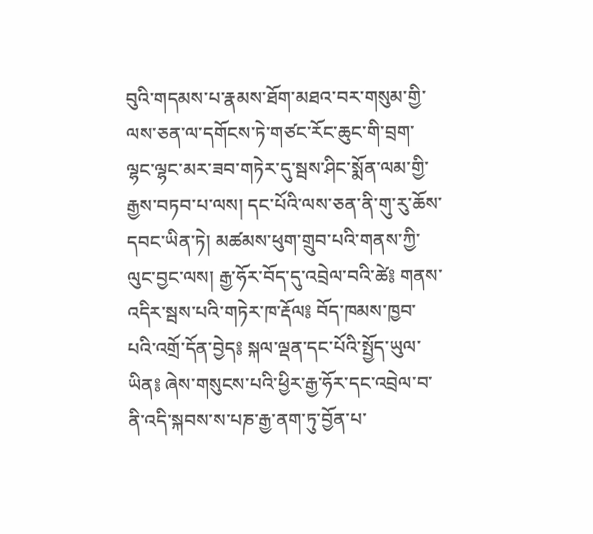བུའི་གདམས་པ་རྣམས་ཐོག་མཐའ་བར་གསུམ་གྱི་ལས་ཅན་ལ་དགོངས་ཏེ་གཙང་རོང་ཆུང་གི་བྲག་ལྷང་ལྷང་མར་ཟབ་གཏེར་དུ་སྦས་ཤིང་སྨོན་ལམ་གྱི་རྒྱས་བཏབ་པ་ལས། དང་པོའི་ལས་ཅན་ནི་གུ་རུ་ཆོས་དབང་ཡིན་ཏེ། མཚམས་ཕུག་གྲུབ་པའི་གནས་ཀྱི་ལུང་བྱང་ལས། རྒྱ་ཧོར་བོད་དུ་འབྲེལ་བའི་ཚེ༔ གནས་འདིར་སྦས་པའི་གཏེར་ཁ་རྡོལ༔ བོད་ཁམས་ཁྱབ་པའི་འགྲོ་དོན་བྱེད༔ སྐལ་ལྡན་དང་པོའི་སྤྱོད་ཡུལ་ཡིན༔ ཞེས་གསུངས་པའི་ཕྱིར་རྒྱ་ཧོར་དང་འབྲེལ་བ་ནི་འདི་སྐབས་ས་པཎ་རྒྱ་ནག་ཏུ་བྱོན་པ་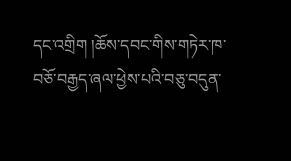དང་འགྲིག །ཆོས་དབང་གིས་གཏེར་ཁ་བཅོ་བརྒྱད་ཞལ་ཕྱེས་པའི་བཅུ་བདུན་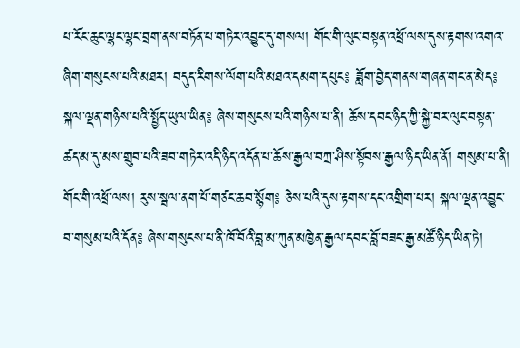པ་རོང་ཆུང་ལྷང་ལྷང་བྲག་ནས་བཏོན་པ་གཏེར་འབྱུང་དུ་གསལ། གོང་གི་ལུང་བསྟན་འཕྲོ་ལས་དུས་རྟགས་འགའ་ཞིག་གསུངས་པའི་མཐར། བདུད་རིགས་ལོག་པའི་མཐའ་དམག་དཔུང༔ ཟློག་བྱེད་གནས་གཞན་གང་ན་མེད༔ སྐལ་ལྡན་གཉིས་པའི་སྤྱོད་ཡུལ་ཡིན༔ ཞེས་གསུངས་པའི་གཉིས་པ་ནི། ཆོས་དབང་ཉིད་ཀྱི་སྐྱེ་བར་ལུང་བསྟན་ཚད་མ་དུ་མས་གྲུབ་པའི་ཟབ་གཏེར་འདི་ཉིད་འདོན་པ་ཆོས་རྒྱལ་བཀྲ་ཤིས་སྟོབས་རྒྱལ་ཉིད་ཡིན་ནོ། གསུམ་པ་ནི། གོང་གི་འཕྲོ་ལས། རུས་སྦལ་ནག་པོ་གཙང་ཆབ་སྙོག༔ ཅེས་པའི་དུས་རྟགས་དང་འགྲིག་པར། སྐལ་ལྡན་འབྱུང་བ་གསུམ་པའི་དོན༔ ཞེས་གསུངས་པ་ནི་ཁོ་བོའི་བླ་མ་ཀུན་མཁྱེན་རྒྱལ་དབང་བློ་བཟང་རྒྱ་མཚོ་ཉིད་ཡིན་ཏེ།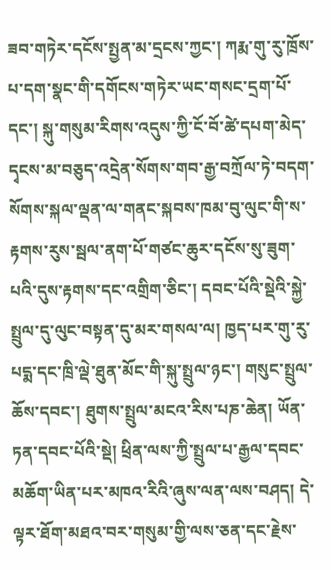ཟབ་གཏེར་དངོས་སྤྱན་མ་དྲངས་ཀྱང་། ཀརྨ་གུ་རུ་ཁྲོས་པ་དག་སྣང་གི་དགོངས་གཏེར་ཡང་གསང་དྲག་པོ་དང་། སྐུ་གསུམ་རིགས་འདུས་ཀྱི་ངོ་བོ་ཚེ་དཔག་མེད་དྭངས་མ་བཅུད་འདྲེན་སོགས་གབ་རྒྱ་བཀྲོལ་ཏེ་བདག་སོགས་སྐལ་ལྡན་ལ་གནང་སྐབས་ཁམ་བུ་ལུང་གི་ས་རྟགས་རུས་སྦལ་ནག་པོ་གཙང་ཆུར་དངོས་སུ་ཟུག་པའི་དུས་རྟགས་དང་འགྲིག་ཅིང་། དབང་པོའི་སྡེའི་སྐྱེ་སྤྲུལ་དུ་ལུང་བསྟན་དུ་མར་གསལ་ལ། ཁྱད་པར་གུ་རུ་པདྨ་དང་ཁྲི་ལྡེ་ཐུན་མོང་གི་སྐུ་སྤྲུལ་ཉང་། གསུང་སྤྲུལ་ཆོས་དབང་། ཐུགས་སྤྲུལ་མངའ་རིས་པཎ་ཆེན། ཡོན་ཏན་དབང་པོའི་སྡེ། ཕྲིན་ལས་ཀྱི་སྤྲུལ་པ་རྒྱལ་དབང་མཆོག་ཡིན་པར་མཁའ་རིའི་ཞུས་ལན་ལས་བཤད། དེ་ལྟར་ཐོག་མཐའ་བར་གསུམ་གྱི་ལས་ཅན་དང་རྗེས་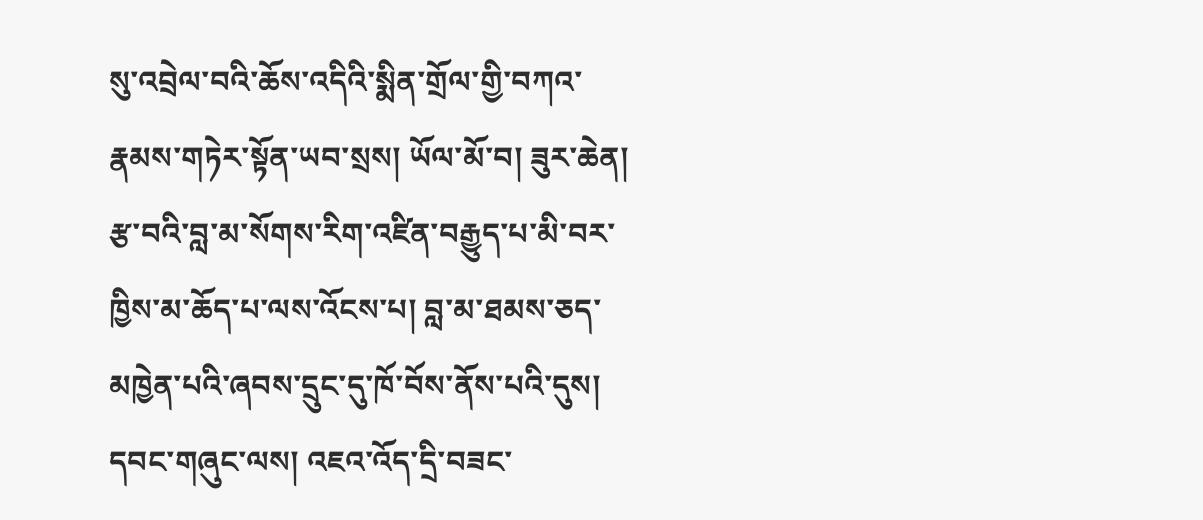སུ་འབྲེལ་བའི་ཆོས་འདིའི་སྨིན་གྲོལ་གྱི་བཀའ་རྣམས་གཏེར་སྟོན་ཡབ་སྲས། ཡོལ་མོ་བ། ཟུར་ཆེན། རྩ་བའི་བླ་མ་སོགས་རིག་འཛིན་བརྒྱུད་པ་མི་བར་ཁྱིས་མ་ཆོད་པ་ལས་འོངས་པ། བླ་མ་ཐམས་ཅད་མཁྱེན་པའི་ཞབས་དྲུང་དུ་ཁོ་བོས་ནོས་པའི་དུས། དབང་གཞུང་ལས། འཇའ་འོད་དྲི་བཟང་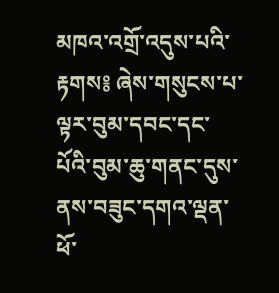མཁའ་འགྲོ་འདུས་པའི་རྟགས༔ ཞེས་གསུངས་པ་ལྟར་བུམ་དབང་དང་པོའི་བུམ་ཆུ་གནང་དུས་ནས་བཟུང་དགའ་ལྡན་ཕོ་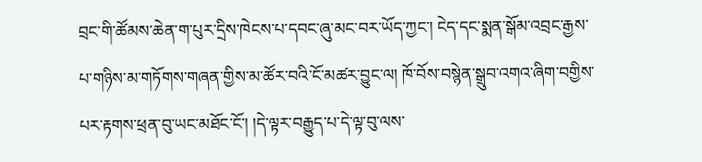བྲང་གི་ཚོམས་ཆེན་ག་པུར་དྲིས་ཁེངས་པ་དབང་ཞུ་མང་བར་ཡོད་ཀྱང་། ངེད་དང་སྨན་སྒོམ་འབྲང་རྒྱས་པ་གཉིས་མ་གཏོགས་གཞན་གྱིས་མ་ཚོར་བའི་ངོ་མཚར་བྱུང་ལ། ཁོ་བོས་བསྙེན་སྒྲུབ་འགའ་ཞིག་བགྱིས་པར་རྟགས་ཕྲན་བུ་ཡང་མཐོང་ངོ་། །དེ་ལྟར་བརྒྱུད་པ་དེ་ལྟ་བུ་ལས་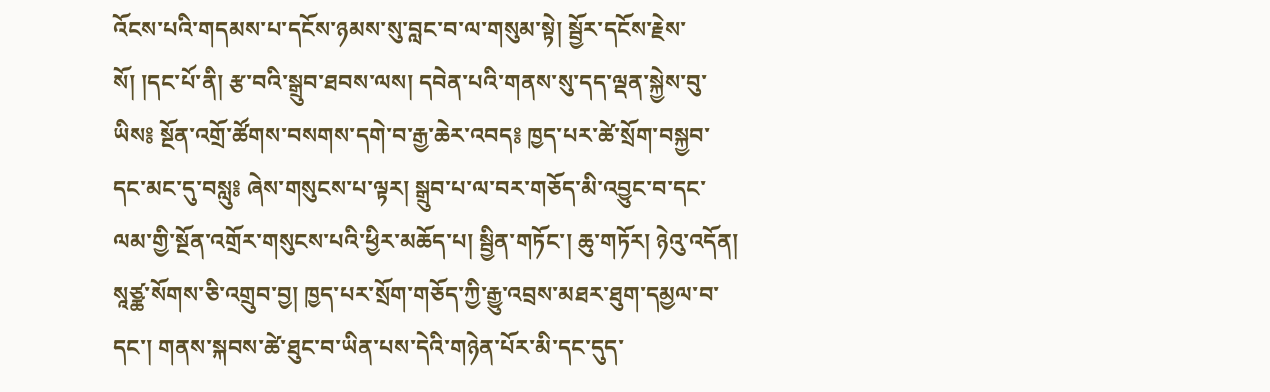འོངས་པའི་གདམས་པ་དངོས་ཉམས་སུ་བླང་བ་ལ་གསུམ་སྟེ། སྦྱོར་དངོས་རྗེས་སོ། །དང་པོ་ནི། རྩ་བའི་སྒྲུབ་ཐབས་ལས། དབེན་པའི་གནས་སུ་དད་ལྡན་སྐྱེས་བུ་ཡིས༔ སྔོན་འགྲོ་ཚོགས་བསགས་དགེ་བ་རྒྱ་ཆེར་འབད༔ ཁྱད་པར་ཚེ་སྲོག་བསྐྱབ་དང་མང་དུ་བསླུ༔ ཞེས་གསུངས་པ་ལྟར། སྒྲུབ་པ་ལ་བར་གཅོད་མི་འབྱུང་བ་དང་ལམ་གྱི་སྔོན་འགྲོར་གསུངས་པའི་ཕྱིར་མཆོད་པ། སྦྱིན་གཏོང་། ཆུ་གཏོར། ཉེའུ་འདོན། སཱཙྪ་སོགས་ཅི་འགྲུབ་བྱ། ཁྱད་པར་སྲོག་གཅོད་ཀྱི་རྒྱུ་འབྲས་མཐར་ཐུག་དམྱལ་བ་དང་། གནས་སྐབས་ཚེ་ཐུང་བ་ཡིན་པས་དེའི་གཉེན་པོར་མི་དང་དུད་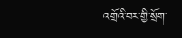འགྲོའི་བར་གྱི་སྲོག་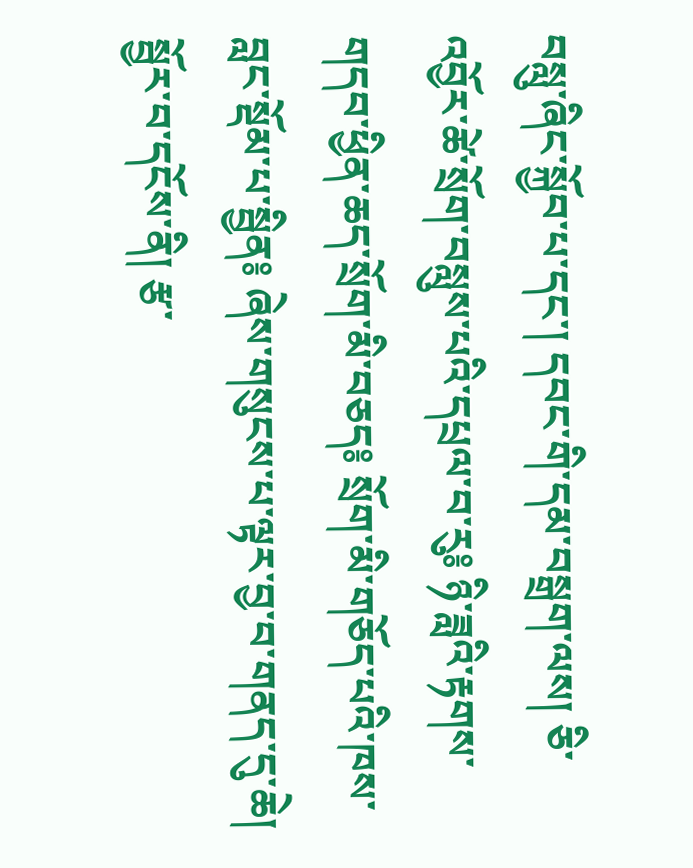བསླུ་ཞིང་སྐྱོབ་པ་དང་། དབང་གི་དམ་བསྒྲག་ལས། ཅི་འབྱོར་ཚེ་སྲོག་བསླུས་པའི་དཔྲལ་བ་རུ༔ ཉི་ཟླའི་རྟགས་གདབ་ཕྱིན་ཆད་སྲོག་མི་བཅད༔ སྲོག་མི་གཅོད་པའི་ཁས་བླང་སྡོམ་པ་སྦྱིན༔ ཞེས་གསུངས་པ་ལྟར་བྱ་བ་གནད་དུ་ཆེ། སྦྱོར་བ་དངོས་ནི། རྩ་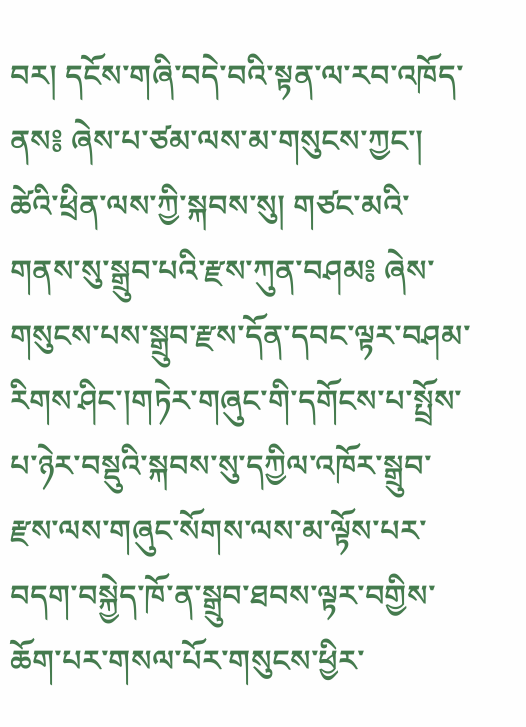བར། དངོས་གཞི་བདེ་བའི་སྟན་ལ་རབ་འཁོད་ནས༔ ཞེས་པ་ཙམ་ལས་མ་གསུངས་ཀྱང་། ཚེའི་ཕྲིན་ལས་ཀྱི་སྐབས་སུ། གཙང་མའི་གནས་སུ་སྒྲུབ་པའི་རྫས་ཀུན་བཤམ༔ ཞེས་གསུངས་པས་སྒྲུབ་རྫས་དོན་དབང་ལྟར་བཤམ་རིགས་ཤིང་།གཏེར་གཞུང་གི་དགོངས་པ་སྤྲོས་པ་ཉེར་བསྡུའི་སྐབས་སུ་དཀྱིལ་འཁོར་སྒྲུབ་རྫས་ལས་གཞུང་སོགས་ལས་མ་ལྟོས་པར་བདག་བསྐྱེད་ཁོ་ན་སྒྲུབ་ཐབས་ལྟར་བགྱིས་ཆོག་པར་གསལ་པོར་གསུངས་ཕྱིར་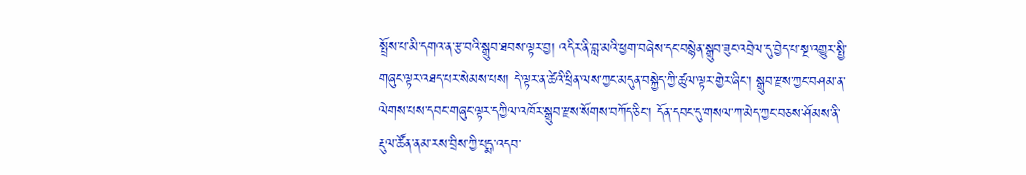སྤྲོས་པ་མི་དགའ་ན་རྩ་བའི་སྒྲུབ་ཐབས་ལྟར་བྱ། འདིར་ནི་བླ་མའི་ཕྱག་བཞེས་དང་བསྙེན་སྒྲུབ་ཟུང་འབྲེལ་དུ་བྱེད་པ་སྔ་འགྱུར་སྤྱི་གཞུང་ལྟར་འཐད་པར་སེམས་པས། དེ་ལྟར་ན་ཚེའི་ཕྲིན་ལས་ཀྱང་མདུན་བསྐྱེད་ཀྱི་ཚུལ་ལྟར་གྱེར་ཞིང་། སྒྲུབ་རྫས་ཀྱང་བཤམ་ན་ལེགས་པས་དབང་གཞུང་ལྟར་དཀྱིལ་འཁོར་སྒྲུབ་རྫས་སོགས་བཀོད་ཅིང་། དོན་དབང་དུ་གསལ་ཀ་མེད་ཀྱང་བཅས་ཤོམས་ནི་རྡུལ་ཚོན་ནམ་རས་བྲིས་ཀྱི་པདྨ་འདབ་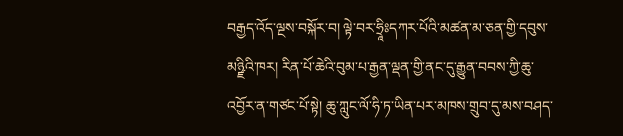བརྒྱད་འོད་ལྔས་བསྐོར་བ། ལྟེ་བར་ཧྲཱིཿདཀར་པོའི་མཚན་མ་ཅན་གྱི་དབུས་མཉྫིའི་ཁར། རིན་པོ་ཆེའི་བུམ་པ་རྒྱན་ལྡན་གྱི་ནང་དུ་རྒྱུན་བབས་ཀྱི་ཆུ་འབྱོར་ན་གཙང་པོ་སྟེ། ཆུ་ཀླུང་ལོ་ཧི་ཏ་ཡིན་པར་མཁས་གྲུབ་དུ་མས་བཤད་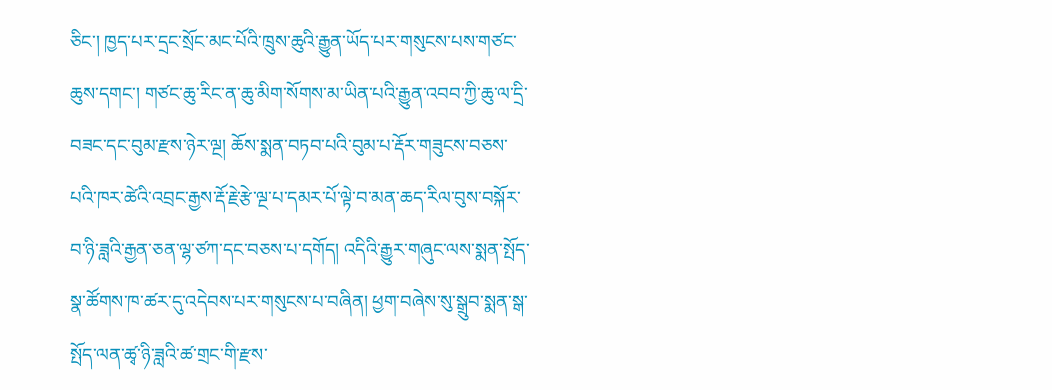ཅིང་། ཁྱད་པར་དྲང་སྲོང་མང་པོའི་ཁྲུས་ཆུའི་རྒྱུན་ཡོད་པར་གསུངས་པས་གཙང་ཆུས་དགང་། གཙང་ཆུ་རིང་ན་ཆུ་མིག་སོགས་མ་ཡིན་པའི་རྒྱུན་འབབ་ཀྱི་ཆུ་ལ་དྲི་བཟང་དང་བུམ་རྫས་ཉེར་ལྔ། ཆོས་སྨན་བཏབ་པའི་བུམ་པ་རྡོར་གཟུངས་བཅས་པའི་ཁར་ཚེའི་འབྲང་རྒྱས་རྡོ་རྗེ་རྩེ་ལྔ་པ་དམར་པོ་ལྟེ་བ་མན་ཆད་རིལ་བུས་བསྐོར་བ་ཉི་ཟླའི་རྒྱན་ཅན་ལྷ་ཙཀ་དང་བཅས་པ་དགོད། འདིའི་རྒྱུར་གཞུང་ལས་སྨན་སྤོད་སྣ་ཚོགས་ཁ་ཚར་དུ་འདེབས་པར་གསུངས་པ་བཞིན། ཕྱག་བཞེས་སུ་སྒྲུབ་སྨན་སྒ་སྤོད་ལན་ཚྭ་ཉི་ཟླའི་ཚ་གྲང་གི་རྫས་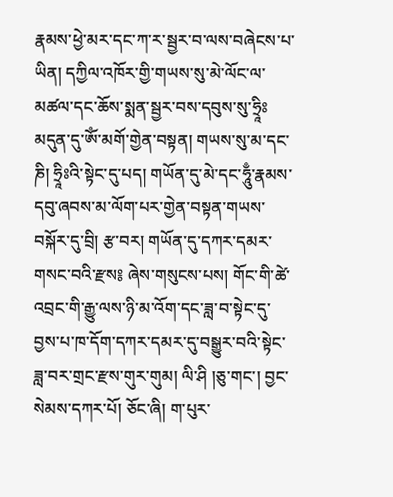རྣམས་ཕྱེ་མར་དང་ཀ་ར་སྦྱར་བ་ལས་བཞེངས་པ་ཡིན། དཀྱིལ་འཁོར་གྱི་གཡས་སུ་མེ་ལོང་ལ་མཚལ་དང་ཆོས་སྨན་སྦྱར་བས་དབུས་སུ་ཧྲཱིཿ མདུན་དུ་ཨོཾ་མགོ་གྱེན་བསྟན། གཡས་སུ་མ་དང་ཎི། ཧྲཱིཿའི་སྟེང་དུ་པད། གཡོན་དུ་མེ་དང་ཧཱུྃ་རྣམས་དབུ་ཞབས་མ་ལོག་པར་གྱེན་བསྟན་གཡས་བསྐོར་དུ་བྲི། རྩ་བར། གཡོན་དུ་དཀར་དམར་གསང་བའི་རྫས༔ ཞེས་གསུངས་པས། གོང་གི་ཚེ་འབྲང་གི་རྒྱུ་ལས་ཉི་མ་འོག་དང་ཟླ་བ་སྟེང་དུ་བྱས་པ་ཁ་དོག་དཀར་དམར་དུ་བསྒྱུར་བའི་སྟེང་ཟླ་བར་གྲང་རྫས་གུར་གུམ། ལི་ཤི །ཅུ་གང་། བྱང་སེམས་དཀར་པོ། ཅོང་ཞི། ག་པུར་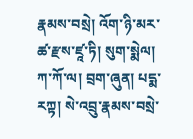རྣམས་བསྲེ། འོག་ཉི་མར་ཚ་རྫས་ཛཱ་ཏི། སུག་སྨེལ། ཀ་ཀོ་ལ། བྲག་ཞུན། པདྨ་རཀྟ། སེ་འབྲུ་རྣམས་བསྲེ་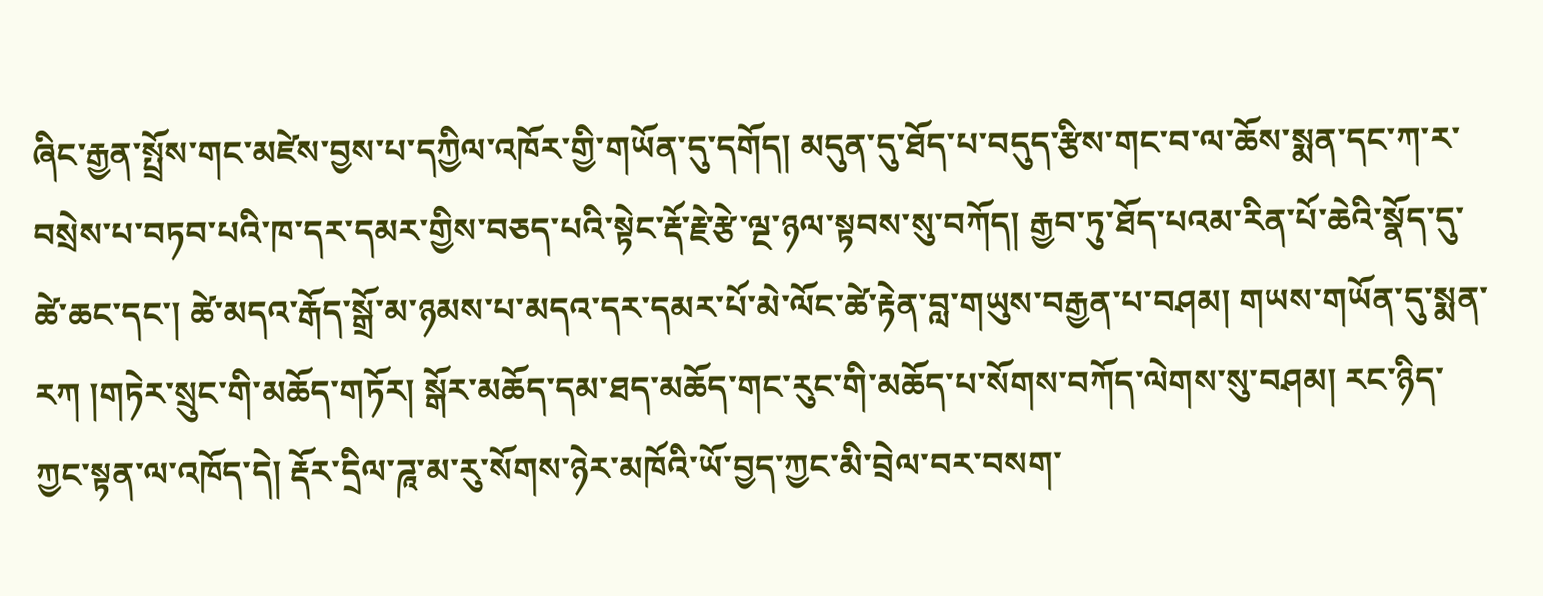ཞིང་རྒྱན་སྤྲོས་གང་མཛེས་བྱས་པ་དཀྱིལ་འཁོར་གྱི་གཡོན་དུ་དགོད། མདུན་དུ་ཐོད་པ་བདུད་རྩིས་གང་བ་ལ་ཆོས་སྨན་དང་ཀ་ར་བསྲེས་པ་བཏབ་པའི་ཁ་དར་དམར་གྱིས་བཅད་པའི་སྟེང་རྡོ་རྗེ་རྩེ་ལྔ་ཉལ་སྟབས་སུ་བཀོད། རྒྱབ་ཏུ་ཐོད་པའམ་རིན་པོ་ཆེའི་སྣོད་དུ་ཚེ་ཆང་དང་། ཚེ་མདའ་རྒོད་སྒྲོ་མ་ཉམས་པ་མདའ་དར་དམར་པོ་མེ་ལོང་ཚེ་རྟེན་བླ་གཡུས་བརྒྱན་པ་བཤམ། གཡས་གཡོན་དུ་སྨན་རཀ །གཏེར་སྲུང་གི་མཆོད་གཏོར། སྒོར་མཆོད་དམ་ཐད་མཆོད་གང་རུང་གི་མཆོད་པ་སོགས་བཀོད་ལེགས་སུ་བཤམ། རང་ཉིད་ཀྱང་སྟན་ལ་འཁོད་དེ། རྡོར་དྲིལ་ཌཱ་མ་རུ་སོགས་ཉེར་མཁོའི་ཡོ་བྱད་ཀྱང་མི་བྲེལ་བར་བསག་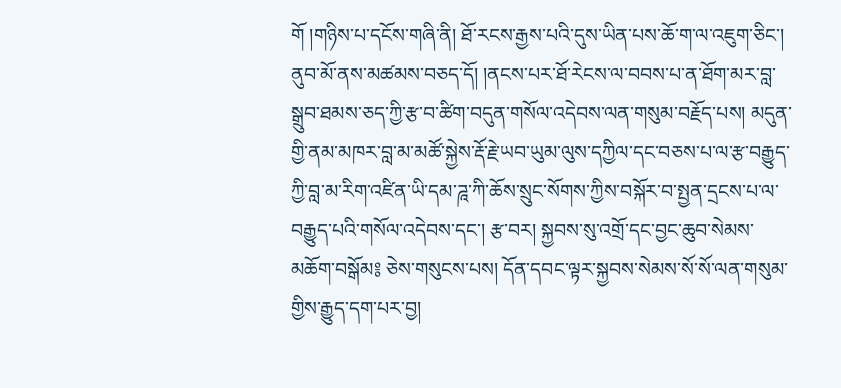གོ །གཉིས་པ་དངོས་གཞི་ནི། ཐོ་རངས་རྒྱས་པའི་དུས་ཡིན་པས་ཆོ་ག་ལ་འཇུག་ཅིང་། ནུབ་མོ་ནས་མཚམས་བཅད་དོ། །ནངས་པར་ཐོ་རེངས་ལ་བབས་པ་ན་ཐོག་མར་བླ་སྒྲུབ་ཐམས་ཅད་ཀྱི་རྩ་བ་ཚིག་བདུན་གསོལ་འདེབས་ལན་གསུམ་བརྗོད་པས། མདུན་གྱི་ནམ་མཁར་བླ་མ་མཚོ་སྐྱེས་རྡོ་རྗེ་ཡབ་ཡུམ་ལུས་དཀྱིལ་དང་བཅས་པ་ལ་རྩ་བརྒྱུད་ཀྱི་བླ་མ་རིག་འཛིན་ཡི་དམ་ཌཱ་ཀི་ཆོས་སྲུང་སོགས་ཀྱིས་བསྐོར་བ་སྤྱན་དྲངས་པ་ལ་བརྒྱུད་པའི་གསོལ་འདེབས་དང་། རྩ་བར། སྐྱབས་སུ་འགྲོ་དང་བྱང་ཆུབ་སེམས་མཆོག་བསྒོམ༔ ཅེས་གསུངས་པས། དོན་དབང་ལྟར་སྐྱབས་སེམས་སོ་སོ་ལན་གསུམ་གྱིས་རྒྱུད་དག་པར་བྱ།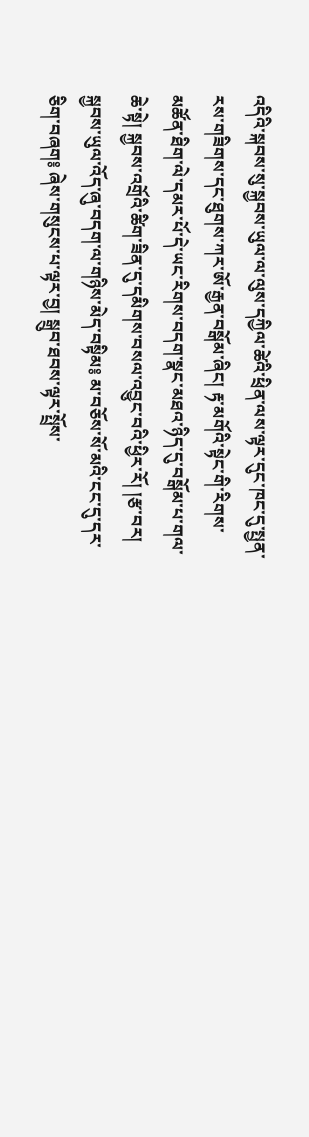འདིའི་སྐབས་སུ་སྐྱབས་ཡུལ་ལ་ལུས་དཀྱིལ་ཚེའི་ཕྲིན་ལས་ལྟར་དུང་ཁང་དུ་སྤྱན་རས་གཟིགས་དང་ཐུགས་ཀར་ཨོ་རྒྱན་བསྒོམ་ཞིང། རྟ་མགོའི་སྟེང་གི་རིགས་མཚོན་ཐིག་ལེ་དམར་པོ་དེ་ཡང་རིགས་བདག་སྣང་མཐའ་ཉིད་དུ་བསྒོམ་པ་གལ་ཆེ་སྟེ། སྐྱབས་འགྲོའི་ཚིག་ཟིན་དུ་དམིགས་བསལ་འབྱུང་བའི་ཕྱིར་རོ། །རྩ་བར། སྐྱབས་ཡུལ་འོད་ཞུ་བདག་ལ་གཉིས་མེད་བསྟིམ༔ མ་བཅོས་སོ་མའི་ངང་དུ་དར་ཅིག་བཞག༔ ཞེས་གསུངས་པ་ལྟར་བྱ། སྒྲུབ་ཐབས་ལྟར་སྤྲོས་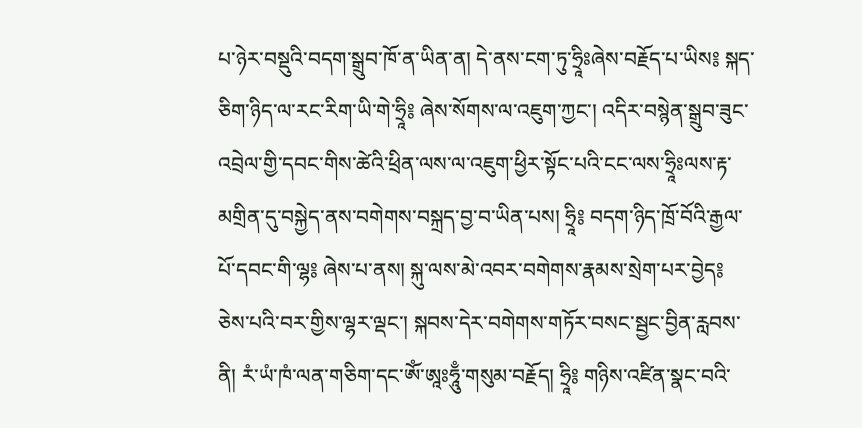པ་ཉེར་བསྡུའི་བདག་སྒྲུབ་ཁོ་ན་ཡིན་ན། དེ་ནས་ངག་ཏུ་ཧྲཱིཿཞེས་བརྗོད་པ་ཡིས༔ སྐད་ཅིག་ཉིད་ལ་རང་རིག་ཡི་གེ་ཧྲཱི༔ ཞེས་སོགས་ལ་འཇུག་ཀྱང་། འདིར་བསྙེན་སྒྲུབ་ཟུང་འབྲེལ་གྱི་དབང་གིས་ཚེའི་ཕྲིན་ལས་ལ་འཇུག་ཕྱིར་སྟོང་པའི་ངང་ལས་ཧྲཱིཿལས་རྟ་མགྲིན་དུ་བསྐྱེད་ནས་བགེགས་བསྐྲད་བྱ་བ་ཡིན་པས། ཧྲཱི༔ བདག་ཉིད་ཁྲོ་བོའི་རྒྱལ་པོ་དབང་གི་ལྷ༔ ཞེས་པ་ནས། སྐུ་ལས་མེ་འབར་བགེགས་རྣམས་སྲེག་པར་བྱེད༔ ཅེས་པའི་བར་གྱིས་ལྷར་ལྡང་། སྐབས་དེར་བགེགས་གཏོར་བསང་སྦྱང་བྱིན་རླབས་ནི། རཾ་ཡཾ་ཁཾ་ལན་གཅིག་དང་ཨོཾ་ཨཱཿཧཱུྃ་གསུམ་བརྗོད། ཧྲཱི༔ གཉིས་འཛིན་སྣང་བའི་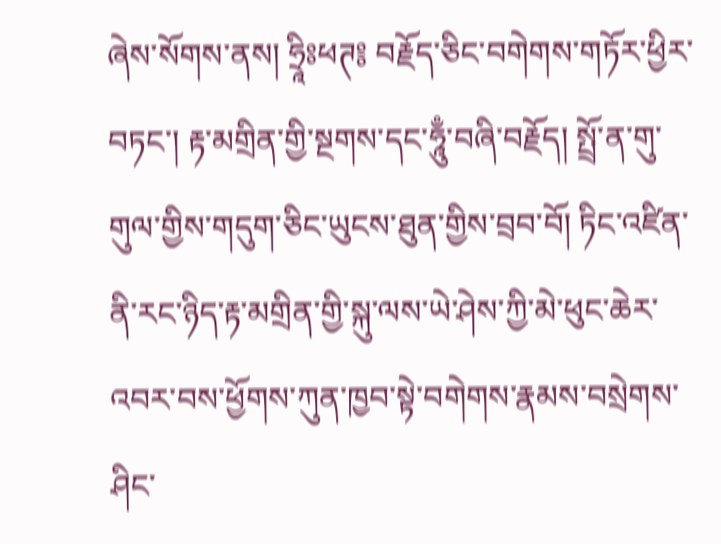ཞེས་སོགས་ནས། ཧྲཱིཿཕཊ༔ བརྗོད་ཅིང་བགེགས་གཏོར་ཕྱིར་བཏང་། རྟ་མགྲིན་གྱི་སྔགས་དང་ཧཱུྃ་བཞི་བརྗོད། སྤྲོ་ན་གུ་གུལ་གྱིས་གདུག་ཅིང་ཡུངས་ཐུན་གྱིས་བྲབ་བོ། ཏིང་འཛིན་ནི་རང་ཉིད་རྟ་མགྲིན་གྱི་སྐུ་ལས་ཡེ་ཤེས་ཀྱི་མེ་ཕུང་ཆེར་འབར་བས་ཕྱོགས་ཀུན་ཁྱབ་སྟེ་བགེགས་རྣམས་བསྲེགས་ཤིང་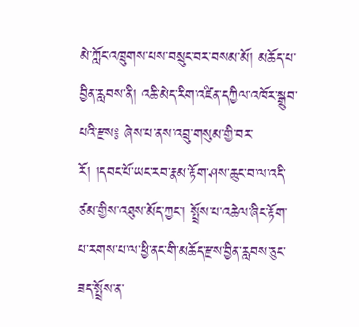མེ་ཀློང་འཁྲུགས་པས་བསྲུང་བར་བསམ་མོ། མཆོད་པ་བྱིན་རླབས་ནི། འཆི་མེད་རིག་འཛིན་དཀྱིལ་འཁོར་སྒྲུབ་པའི་རྫས༔ ཞེས་པ་ནས་འབྲུ་གསུམ་གྱི་བར་རོ། །དབང་པོ་ཡང་རབ་རྣམ་རྟོག་ཤས་ཆུང་བ་ལ་འདི་ཙམ་གྱིས་འཐུས་མོད་ཀྱང་། སྤྲོས་པ་འཆེལ་ཞིང་རྟོག་པ་རགས་པ་ལ་ཕྱི་ནང་གི་མཆོད་རྫས་བྱིན་རླབས་ཅུང་ཟད་སྤྲོས་ན་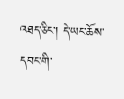འཐད་ཅིང་། དེ་ཡང་ཆོས་དབང་གི་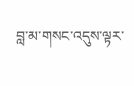བླ་མ་གསང་འདུས་ལྟར་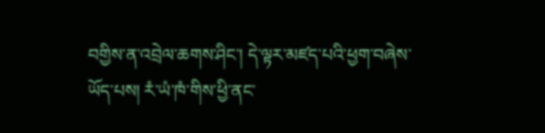བགྱིས་ན་འབྲེལ་ཆགས་ཤིང་། དེ་ལྟར་མཛད་པའི་ཕྱག་བཞེས་ཡོད་པས། རཾ་ཡཾ་ཁཾ་གིས་ཕྱི་ནང་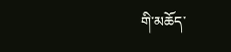གི་མཆོད་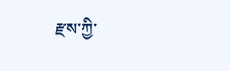རྫས་ཀྱི་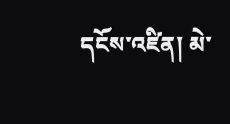དངོས་འཛིན། མེ་